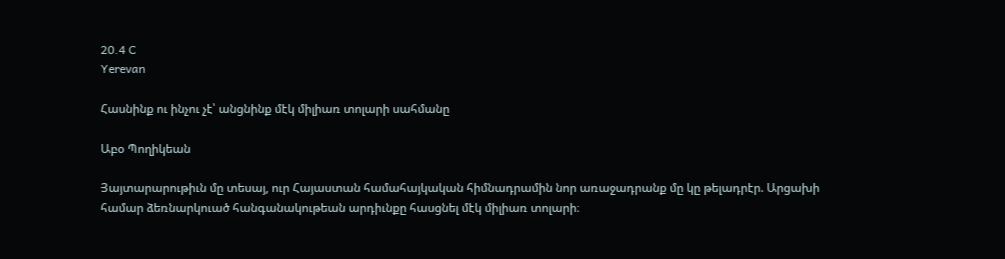20.4 C
Yerevan

Հասնինք ու ինչու չէ՝ անցնինք մէկ միլիառ տոլարի սահմանը

Աբօ Պողիկեան

Յայտարարութիւն մը տեսայ, ուր Հայաստան համահայկական հիմնադրամին նոր առաջադրանք մը կը թելադրէր. Արցախի համար ձեռնարկուած հանգանակութեան արդիւնքը հասցնել մէկ միլիառ տոլարի։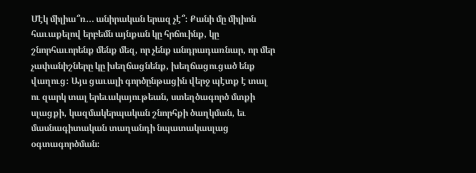Մէկ միլիա՞ռ… անիրական երազ չէ՞։ Քանի մը միլիոն հաւաքելով երբեմն այնքան կը հրճուինք, կը շնորհաւորենք մենք մեզ, որ չենք անդրադառնար, որ մեր չափանիշները կը խեղճացնենք, խեղճացուցած ենք վաղուց։ Այս ցաւալի գործընթացին վերջ պէտք է տալ ու զարկ տալ երեւակայութեան, ստեղծագործ մտքի սլացքի, կազմակերպական շնորհքի ծաղկման, եւ մասնագիտական տաղանդի նպատակասլաց օգտագործման։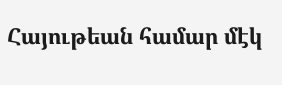Հայութեան համար մէկ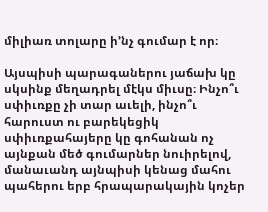միլիառ տոլարը ի’նչ գումար է որ։

Այսպիսի պարագաներու յաճախ կը սկսինք մեղադրել մէկս միւսը։ Ինչո՞ւ սփիւռքը չի տար աւելի, ինչո՞ւ հարուստ ու բարեկեցիկ սփիւռքահայերը կը գոհանան ոչ այնքան մեծ գումարներ նուիրելով, մանաւանդ այնպիսի կենաց մահու պահերու երբ հրապարակային կոչեր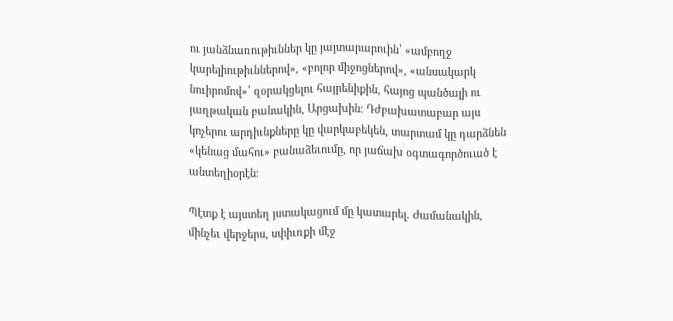ու յանձնառութիւններ կը յայտարարուին՝ «ամբողջ կարելիութիւններով», «բոլոր միջոցներով», «անսակարկ նուիրոմով»՝ զօրակցելու հայրենիքին, հայոց պանծալի ու յաղթական բանակին, Արցախին։ Դժբախատաբար այս կոչերու արդիւնքները կը վարկաբեկեն, տարտամ կը դարձնեն «կենաց մահու» բանաձեւումը, որ յաճախ օգտագործուած է անտեղիօրէն։

Պէտք է այստեղ յստակացում մը կատարել. Ժամանակին, մինչեւ վերջերս, սփիւռքի մէջ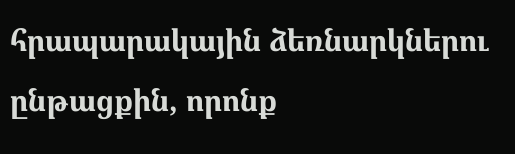հրապարակային ձեռնարկներու ընթացքին, որոնք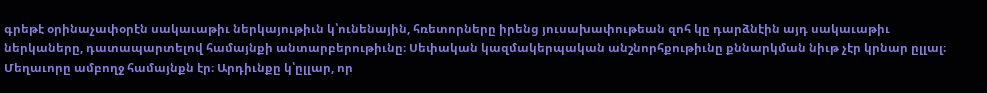գրեթէ օրինաչափօրէն սակաւաթիւ ներկայութիւն կ՝ունենային, հռետորները իրենց յուսախափութեան զոհ կը դարձնէին այդ սակաւաթիւ ներկաները, դատապարտելով համայնքի անտարբերութիւնը։ Սեփական կազմակերպական անշնորհքութիւնը քննարկման նիւթ չէր կրնար ըլլալ։ Մեղաւորը ամբողջ համայնքն էր։ Արդիւնքը կ՝ըլլար, որ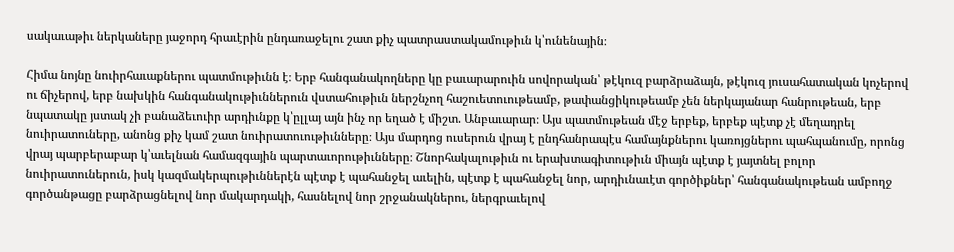սակաւաթիւ ներկաները յաջորդ հրաւէրին ընդառաջելու շատ քիչ պատրաստակամութիւն կ՝ունենային։

Հիմա նոյնը նուիրհաւաքներու պատմութիւնն է։ Երբ հանգանակողները կը բաւարարուին սովորական՝ թէկուզ բարձրաձայն, թէկուզ յուսահատական կոչերով ու ճիչերով, երբ նախկին հանգանակութիւններուն վստահութիւն ներշնչող հաշուետուութեամբ, թափանցիկութեամբ չեն ներկայանար հանրութեան, երբ նպատակը յստակ չի բանաձեւուիր արդիւնքը կ՝ըլլայ այն ինչ որ եղած է միշտ. Անբաւարար։ Այս պատմութեան մէջ երբեք, երբեք պէտք չէ մեղադրել նուիրատուները, անոնց քիչ կամ շատ նուիրատուութիւնները։ Այս մարդոց ուսերուն վրայ է ընդհանրապէս համայնքներու կառոյցներու պահպանումը, որոնց վրայ պարբերաբար կ՝աւելնան համազգային պարտաւորութիւնները։ Շնորհակալութիւն ու երախտագիտութիւն միայն պէտք է յայտնել բոլոր նուիրատուներուն, իսկ կազմակերպութիւններէն պէտք է պահանջել աւելին, պէտք է պահանջել նոր, արդիւնաւէտ գործիքներ՝ հանգանակութեան ամբողջ գործանթացը բարձրացնելով նոր մակարդակի, հասնելով նոր շրջանակներու, ներգրաւելով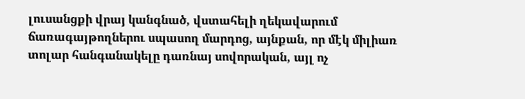լուսանցքի վրայ կանգնած, վստահելի ղեկավարում ճառագայթողներու սպասող մարդոց, այնքան, որ մէկ միլիառ տոլար հանգանակելը դառնայ սովորական, այլ ոչ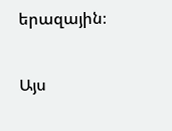երազային։

Այս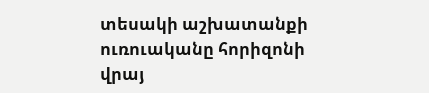տեսակի աշխատանքի ուռուականը հորիզոնի վրայ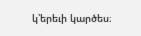կ՝երեւի կարծես։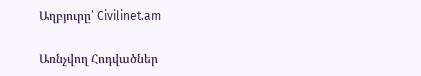Աղբյուրը՝ Civilinet.am

Առնչվող Հոդվածներ